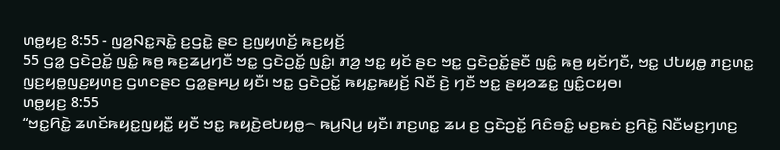ꤛꤥ꤭ꤟꤢ꤬ 8:55 - ꤜꤤ꤬ꤡꤢ꤭ꤏꤢꤧ꤭ ꤢ꤬ꤞꤢꤧ꤭ ꤔꤢ ꤢ꤬ꤜꤟꤛꤢꤩ꤬ ꤒꤢ꤬ꤟꤢꤩ꤬
55 ꤞꤤ꤭ ꤞꤢꤧꤑꤢꤩ꤭ ꤜꤢꤨ꤭ ꤒꤥ꤬ ꤒꤢ꤬ꤘꤣ꤬ꤚꤢꤪ ꤠꤢ꤭ ꤞꤢꤧꤑꤢꤩ꤭ ꤜꤢꤨ꤭꤯ ꤊꤤ꤬ ꤠꤢ꤭ ꤟꤢꤩ ꤔꤢ ꤠꤢ꤭ ꤞꤢꤧꤑꤢꤩ꤭ꤔꤢꤪ ꤜꤢꤨ꤭ ꤒꤥ꤬ ꤟꤢꤩꤚꤢꤪ, ꤠꤢ꤭ ꤓꤝꤟꤥ꤭ ꤊꤢ꤬ꤛꤢ꤭ ꤜꤢ꤬ꤟꤥ꤭ꤜꤢ꤬ꤟꤛꤢ꤬ ꤞꤛꤢꤔꤢ ꤞꤤ꤭ꤔꤌꤣ꤬ ꤟꤢꤪ꤯ ꤠꤢ꤭ ꤞꤢꤧꤑꤢꤩ꤭ ꤒꤟꤢ꤭ꤒꤟꤢꤩ꤬ ꤡꤢꤪ ꤢꤧ꤬ ꤚꤢꤪ ꤠꤢ꤭ ꤔꤟꤤꤘꤢ꤭ ꤜꤢꤨ꤭ꤍꤟꤥ꤯
ꤛꤥ꤭ꤟꤢ꤬ 8:55
“ꤠꤢ꤭ꤖꤢꤧ꤭ ꤘꤛꤢꤩꤒꤟꤢ꤭ꤜꤟꤢꤪ꤭ ꤟꤢꤪ ꤠꤢ꤭ ꤒꤟꤢꤧ꤬ꤕꤝꤟꤥ꤭꤮ ꤒꤣ꤬ꤡꤣ꤬ ꤟꤢꤪ꤯ ꤊꤢ꤬ꤛꤢ꤭ ꤘꤣ ꤢ꤬ ꤞꤢꤧꤑꤢꤩ꤭ ꤖꤢꤨꤋꤢꤨ꤭ ꤗꤢ꤬ꤒꤢꤦ ꤢ꤬ꤖꤢꤧ꤭ ꤡꤢꤪꤗꤢ꤬ꤚꤛꤢ꤬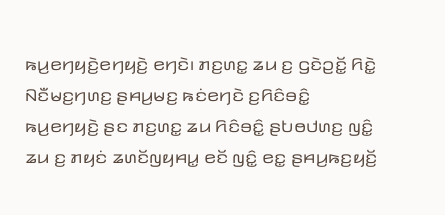ꤒꤣ꤬ꤕꤚꤟꤢꤧ꤬ꤕꤚꤟꤢꤧ꤬ ꤕꤚꤢꤧ꤯ ꤊꤢ꤬ꤛꤢ꤭ ꤘꤣ ꤢ꤬ ꤞꤢꤧꤑꤢꤩ꤭ ꤖꤢꤧ꤭ ꤡꤢꤪꤗꤢ꤬ꤚꤛꤢ꤬ ꤔꤌꤣ꤬ꤗꤢ꤬ ꤒꤢꤦꤕꤚꤢꤧ ꤢ꤬ꤖꤢꤨꤋꤢꤨ꤭ ꤒꤣ꤬ꤕꤚꤟꤢꤧ꤬ ꤔꤢ ꤊꤢ꤬ꤛꤢ꤭ ꤘꤣ ꤖꤢꤨꤋꤢꤨ꤭ ꤔꤝꤥꤓꤛꤢ꤬ ꤜꤢꤨ꤭ ꤘꤣ ꤢ꤬ ꤊꤟꤢꤦ ꤘꤛꤢꤩꤜꤟꤌꤣ꤭ ꤕꤢꤩ ꤜꤢꤨ꤭ ꤕꤢ꤭ ꤔꤌꤣ꤬ꤒꤢ꤬ꤟꤢꤩ꤬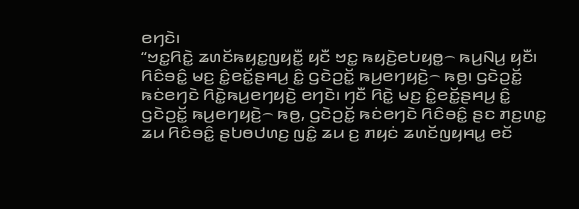ꤕꤚꤢꤧ꤯
“ꤠꤢ꤭ꤖꤢꤧ꤭ ꤘꤛꤢꤩꤒꤟꤢ꤭ꤜꤟꤢꤪ꤭ ꤟꤢꤪ ꤠꤢ꤭ ꤒꤟꤢꤧ꤬ꤕꤝꤟꤥ꤭꤮ ꤒꤣ꤬ꤡꤣ꤬ ꤟꤢꤪ꤯ ꤖꤢꤨꤋꤢꤨ꤭ ꤗꤢ꤬ ꤢꤨ꤭ꤕꤢꤩ꤭ꤔꤌꤣ꤬ ꤢꤨ꤭ ꤞꤢꤧꤑꤢꤩ꤭ ꤒꤣ꤬ꤕꤚꤟꤢꤧ꤬꤮ ꤒꤥ꤬꤯ ꤞꤢꤧꤑꤢꤩ꤭ ꤒꤢꤦꤕꤚꤢꤧ ꤖꤢꤧ꤭ꤒꤣ꤬ꤕꤚꤟꤢꤧ꤬ ꤕꤚꤢꤧ꤯ ꤚꤢꤪ ꤖꤢꤧ꤭ ꤗꤢ꤬ ꤢꤨ꤭ꤕꤢꤩ꤭ꤔꤌꤣ꤬ ꤢꤨ꤭ ꤞꤢꤧꤑꤢꤩ꤭ ꤒꤣ꤬ꤕꤚꤟꤢꤧ꤬꤮ ꤒꤥ꤬, ꤞꤢꤧꤑꤢꤩ꤭ ꤒꤢꤦꤕꤚꤢꤧ ꤖꤢꤨꤋꤢꤨ꤭ ꤔꤢ ꤊꤢ꤬ꤛꤢ꤭ ꤘꤣ ꤖꤢꤨꤋꤢꤨ꤭ ꤔꤝꤥꤓꤛꤢ꤬ ꤜꤢꤨ꤭ ꤘꤣ ꤢ꤬ ꤊꤟꤢꤦ ꤘꤛꤢꤩꤜꤟꤌꤣ꤭ ꤕꤢꤩ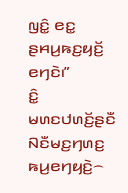ꤜꤢꤨ꤭ ꤕꤢ꤭ ꤔꤌꤣ꤬ꤒꤢ꤬ꤟꤢꤩ꤬ ꤕꤚꤢꤧ꤯”
ꤢꤨ꤭ ꤗꤛꤢꤓꤛꤢꤩ꤬ꤔꤢꤪ ꤡꤢꤪꤗꤢ꤬ꤚꤛꤢ꤬ ꤒꤣ꤬ꤕꤚꤟꤢꤧ꤬꤮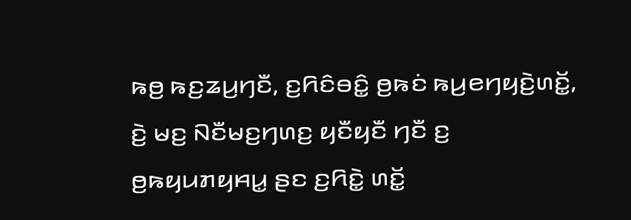ꤒꤥ꤬ ꤒꤢ꤬ꤘꤣ꤬ꤚꤢꤪ, ꤢ꤬ꤖꤢꤨꤋꤢꤨ꤭ ꤥ꤬ꤒꤢꤦ ꤒꤣ꤬ꤕꤚꤟꤢꤧ꤬ꤛꤢꤩ꤭, ꤢꤧ꤬ ꤗꤢ꤬ ꤡꤢꤪꤗꤢ꤬ꤚꤛꤢ꤬ ꤟꤢꤪꤟꤢꤪ ꤚꤢꤪ ꤢ꤬ ꤥ꤬ꤒꤟꤣꤊꤟꤌꤣ꤭ ꤔꤢ ꤢ꤬ꤖꤢꤧ꤭ ꤛꤢꤩ꤭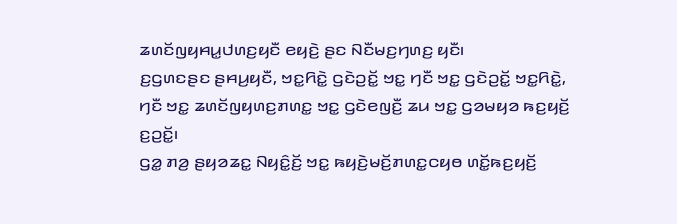ꤘꤛꤢꤩꤜꤟꤌꤣ꤭ꤓꤛꤢ꤬ꤟꤢꤪ ꤕꤟꤢꤧ꤬ ꤔꤢ ꤡꤢꤪꤗꤢ꤬ꤚꤛꤢ꤬ ꤟꤢꤪ꤯
ꤢ꤬ꤞꤛꤢꤔꤢ ꤔꤌꤣ꤬ꤟꤢꤪ, ꤠꤢ꤭ꤖꤢꤧ꤭ ꤞꤢꤧꤑꤢꤩ꤭ ꤠꤢ꤭ ꤚꤢꤪ ꤠꤢ꤭ ꤞꤢꤧꤑꤢꤩ꤭ ꤠꤢ꤭ꤖꤢꤧ꤭, ꤚꤢꤪ ꤠꤢ꤭ ꤘꤛꤢꤩꤜꤟꤛꤢ꤬ꤊꤛꤢ꤭ ꤠꤢ꤭ ꤞꤢꤧꤕꤜꤢꤪ꤬ ꤘꤣ ꤠꤢ꤭ ꤞꤤꤗꤟꤤ ꤒꤢ꤬ꤟꤢꤩ꤬ ꤢ꤬ꤑꤢꤩ꤭꤯
ꤞꤤ꤭ ꤊꤤ꤬ ꤔꤟꤤꤘꤢ꤭ ꤡꤟꤢꤨ꤭ꤢꤩ꤬ ꤠꤢ꤭ ꤒꤟꤢꤧ꤬ꤗꤢꤩ꤬ꤊꤛꤢ꤭ꤍꤟꤥ ꤛꤢꤩ꤭ꤒꤢ꤬ꤟꤢꤩ꤬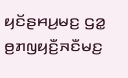ꤟꤢꤩꤔꤌꤣ꤬ꤗꤢ꤬ ꤞꤤ꤭ ꤥ꤬ꤊꤜꤟꤢꤪ꤬ꤏꤢꤪꤗꤢ꤬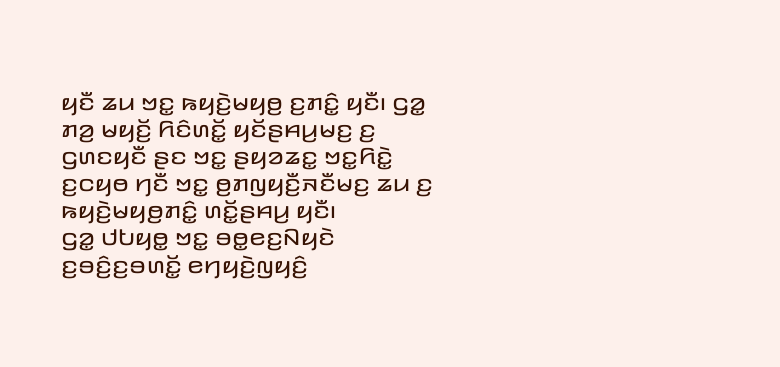ꤟꤢꤪ ꤘꤣ ꤠꤢ꤭ ꤒꤟꤢꤧ꤬ꤗꤟꤥ꤬ ꤢ꤬ꤊꤢꤨ꤭ ꤟꤢꤪ꤯ ꤞꤤ꤭ ꤊꤤ꤬ ꤗꤟꤢꤩ꤬ ꤖꤢꤨꤛꤢꤩ꤭ ꤟꤢꤩꤔꤌꤣ꤬ꤗꤢ꤬ ꤢ꤬ ꤞꤛꤢꤟꤢꤪ ꤔꤢ ꤠꤢ꤭ ꤔꤟꤤꤘꤢ꤭ ꤠꤢ꤭ꤖꤢꤧ꤭ ꤢ꤬ꤍꤟꤥ ꤚꤢꤪ ꤠꤢ꤭ ꤥ꤬ꤊꤜꤟꤢꤪ꤬ꤏꤢꤪꤗꤢ꤬ ꤘꤣ ꤢ꤬ ꤒꤟꤢꤧ꤬ꤗꤟꤥ꤬ꤊꤢꤨ꤭ ꤛꤢꤩ꤭ꤔꤌꤣ꤬ ꤟꤢꤪ꤯
ꤞꤤ꤭ ꤓꤝꤟꤥ꤭ ꤠꤢ꤭ ꤋꤥ꤭ꤕꤢ꤬ꤡꤟꤢꤧ ꤢ꤬ꤋꤢꤨ꤬ꤢ꤬ꤋꤛꤢꤩ꤭ ꤕꤚꤟꤢꤧ꤬ꤜꤟꤢꤨ꤬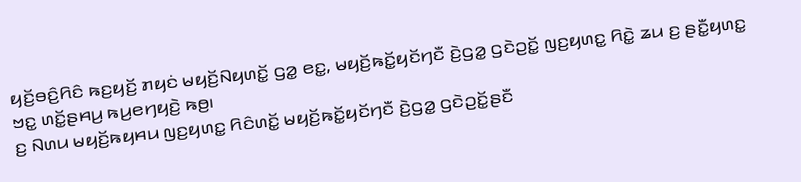ꤟꤢꤩ꤬ꤋꤢꤨ꤬ꤖꤢꤨ ꤒꤢ꤬ꤟꤢꤩ꤬ ꤊꤟꤢꤦ ꤗꤟꤢꤩ꤬ꤡꤟꤛꤢꤩ꤭ ꤞꤤ꤭ ꤕꤢ꤭, ꤗꤟꤢꤩ꤬ꤒꤢꤩ꤭ꤟꤢꤩꤚꤢꤪ ꤢꤧ꤬ꤞꤤ꤭ ꤞꤢꤧꤑꤢꤩ꤭ ꤜꤢ꤬ꤟꤛꤢ꤭ ꤖꤢꤧ꤭ ꤘꤣ ꤢ꤬ ꤔꤢꤪ꤭ꤟꤛꤢ꤭ ꤠꤢ꤭ ꤛꤢꤩ꤭ꤔꤌꤣ꤬ ꤒꤣ꤬ꤕꤚꤟꤢꤧ꤬ ꤒꤥ꤬꤯
ꤢ꤬ ꤡꤛꤣ ꤗꤟꤢꤩ꤬ꤒꤟꤌꤣ ꤜꤢ꤬ꤟꤛꤢ꤭ ꤖꤢꤨꤛꤢꤩ꤭ ꤗꤟꤢꤩ꤬ꤒꤢꤩ꤭ꤟꤢꤩꤚꤢꤪ ꤢꤧ꤬ꤞꤤ꤭ ꤞꤢꤧꤑꤢꤩ꤭ꤔꤢꤪ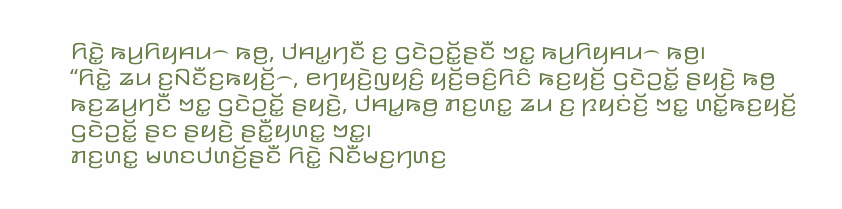ꤖꤢꤧ꤭ ꤒꤣ꤬ꤖꤟꤌꤣ꤮ ꤒꤥ꤬, ꤓꤌꤣ꤭ꤚꤢꤪ ꤢ꤬ ꤞꤢꤧꤑꤢꤩ꤭ꤔꤢꤪ ꤠꤢ꤭ ꤒꤣ꤬ꤖꤟꤌꤣ꤮ ꤒꤥ꤬꤯
“ꤖꤢꤧ꤭ ꤘꤣ ꤢ꤬ꤡꤢꤪꤢ꤬ꤒꤟꤢꤩ꤬꤮, ꤕꤚꤟꤢꤧ꤬ꤜꤟꤢꤨ꤬ ꤟꤢꤩ꤬ꤋꤢꤨ꤬ꤖꤢꤨ ꤒꤢ꤬ꤟꤢꤩ꤬ ꤞꤢꤧꤑꤢꤩ꤭ ꤔꤟꤢꤧ꤬ ꤒꤥ꤬ ꤒꤢ꤬ꤘꤣ꤬ꤚꤢꤪ ꤠꤢ꤭ ꤞꤢꤧꤑꤢꤩ꤭ ꤔꤟꤢꤧ꤬, ꤓꤌꤣ꤭ꤒꤥ꤬ ꤊꤢ꤬ꤛꤢ꤭ ꤘꤣ ꤢ꤬ ꤐꤟꤢꤦꤢꤩ꤬ ꤠꤢ꤭ ꤛꤢꤩ꤭ꤒꤢ꤬ꤟꤢꤩ꤬ ꤞꤢꤧꤑꤢꤩ꤭ ꤔꤢ ꤔꤟꤢꤧ꤬ ꤔꤢꤪ꤭ꤟꤛꤢ꤭ ꤠꤢ꤭꤯
ꤊꤢ꤬ꤛꤢ꤭ ꤗꤛꤢꤓꤛꤢꤩ꤬ꤔꤢꤪ ꤖꤢꤧ꤭ ꤡꤢꤪꤗꤢ꤬ꤚꤛꤢ꤬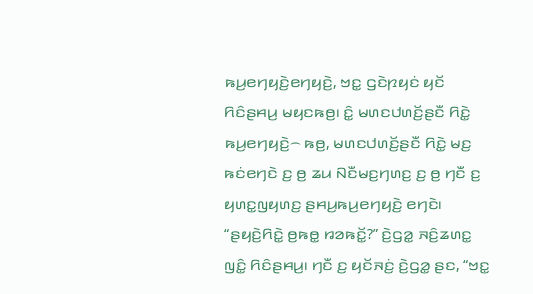ꤒꤣ꤬ꤕꤚꤟꤢꤧ꤬ꤕꤚꤟꤢꤧ꤬, ꤠꤢ꤭ ꤞꤢꤧꤐꤟꤢꤦ ꤟꤢꤩ ꤖꤢꤨꤔꤌꤣ꤬ ꤗꤟꤢꤒꤥ꤬꤯ ꤢꤨ꤭ ꤗꤛꤢꤓꤛꤢꤩ꤬ꤔꤢꤪ ꤖꤢꤧ꤭ ꤒꤣ꤬ꤕꤚꤟꤢꤧ꤬꤮ ꤒꤥ꤬, ꤗꤛꤢꤓꤛꤢꤩ꤬ꤔꤢꤪ ꤖꤢꤧ꤭ ꤗꤢ꤬ ꤒꤢꤦꤕꤚꤢꤧ ꤢ꤬ ꤥ꤬ ꤘꤣ ꤡꤢꤪꤗꤢ꤬ꤚꤛꤢ꤬ ꤢ꤬ ꤥ꤬ ꤚꤢꤪ ꤢ꤬ ꤟꤛꤢ꤭ꤜꤟꤛꤢ꤬ ꤔꤌꤣ꤬ꤒꤣ꤬ꤕꤚꤟꤢꤧ꤬ ꤕꤚꤢꤧ꤯
“ꤔꤟꤢꤧ꤬ꤖꤢꤧ꤭ ꤥ꤬ꤒꤥ꤭ ꤙꤤꤒꤢꤩ꤭?” ꤢꤧ꤬ꤞꤤ꤭ ꤏꤢꤨ꤬ꤘꤛꤢ꤭ ꤜꤢꤨ꤭ ꤖꤢꤨꤔꤌꤣ꤬꤯ ꤚꤢꤪ ꤢ꤬ ꤟꤢꤩꤏꤢꤦ꤬ ꤢꤧ꤬ꤞꤤ꤭ ꤔꤢ, “ꤠꤢ꤭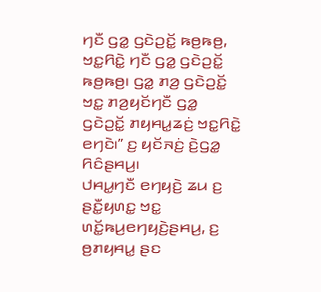ꤚꤢꤪ ꤞꤤ꤭ ꤞꤢꤧꤑꤢꤩ꤭ ꤒꤥ꤬ꤒꤥ꤬, ꤠꤢ꤭ꤖꤢꤧ꤭ ꤚꤢꤪ ꤞꤤ꤭ ꤞꤢꤧꤑꤢꤩ꤭ ꤒꤥ꤬ꤒꤥ꤬꤯ ꤞꤤ꤭ ꤊꤤ꤬ ꤞꤢꤧꤑꤢꤩ꤭ ꤠꤢ꤭ ꤊꤤ꤬ꤟꤢꤩꤚꤢꤪ ꤞꤤ꤭ ꤞꤢꤧꤑꤢꤩ꤭ ꤊꤟꤌꤣ꤭ꤘꤢꤦ꤬ ꤠꤢ꤭ꤖꤢꤧ꤭ ꤕꤚꤢꤧ꤯” ꤢ꤬ ꤟꤢꤩꤏꤢꤦ꤬ ꤢꤧ꤬ꤞꤤ꤭ ꤖꤢꤨꤔꤌꤣ꤬꤯
ꤓꤌꤣ꤭ꤚꤢꤪ ꤕꤚꤟꤢꤧ꤬ ꤘꤣ ꤢ꤬ ꤔꤢꤪ꤭ꤟꤛꤢ꤭ ꤠꤢ꤭ ꤛꤢꤩ꤭ꤒꤣ꤬ꤕꤚꤟꤢꤧ꤬ꤔꤌꤣ꤬, ꤢ꤬ ꤥ꤬ꤊꤟꤌꤣ꤭ ꤔꤢ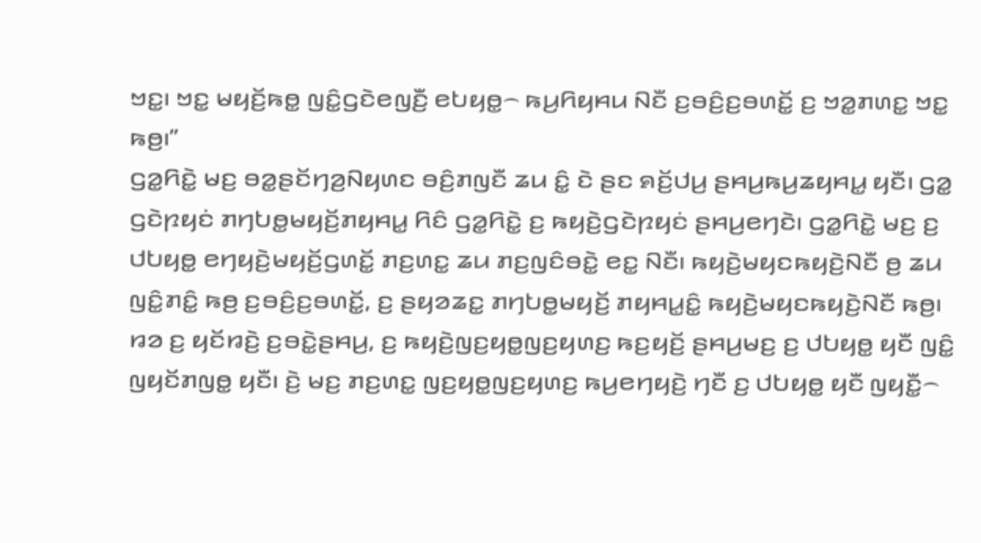ꤠꤢ꤭꤯ ꤠꤢ꤭ ꤗꤟꤢꤩ꤬ꤒꤥ꤭ ꤜꤢꤨ꤭ꤞꤢꤧꤕꤜꤢꤪ꤬ ꤕꤝꤟꤥ꤭꤮ ꤒꤣ꤬ꤖꤟꤌꤣ ꤡꤢꤪ ꤢ꤬ꤋꤢꤨ꤬ꤢ꤬ꤋꤛꤢꤩ꤭ ꤢ꤬ ꤠꤤ꤭ꤊꤛꤢ꤭ ꤠꤢ꤭ ꤒꤥ꤬꤯”
ꤞꤤ꤭ꤖꤢꤧ꤭ ꤗꤢ꤬ ꤋꤤ꤭ꤔꤢꤩꤚꤤ꤬ꤡꤟꤛꤢ ꤋꤢꤨ꤬ꤊꤜꤢꤪ ꤘꤣ ꤢꤨ꤭ ꤢꤧ ꤔꤢ ꤎꤢꤩ꤬ꤓꤣ꤬ ꤔꤌꤣ꤬ꤒꤣ꤬ꤘꤟꤌꤣ꤭ ꤟꤢꤪ꤯ ꤞꤤ꤭ ꤞꤢꤧꤐꤟꤢꤦ ꤊꤚꤝꤥ꤭ꤗꤟꤢꤩ꤬ꤊꤟꤌꤣ꤭ ꤖꤢꤨ ꤞꤤ꤭ꤖꤢꤧ꤭ ꤢ꤬ ꤒꤟꤢꤧ꤬ꤞꤢꤧꤐꤟꤢꤦ ꤔꤌꤣ꤬ꤕꤚꤢꤧ꤯ ꤞꤤ꤭ꤖꤢꤧ꤭ ꤗꤢ꤬ ꤢ꤬ ꤓꤝꤟꤥ꤭ ꤕꤚꤟꤢꤧ꤬ꤗꤟꤢꤩ꤬ꤞꤛꤢꤩ꤭ ꤊꤢ꤬ꤛꤢ꤭ ꤘꤣ ꤊꤢ꤬ꤜꤢꤨꤋꤢꤧ꤭ ꤕꤢ꤭ ꤡꤢꤪ꤯ ꤒꤟꤢꤧ꤬ꤗꤟꤢꤒꤟꤢꤧ꤬ꤡꤢꤪ ꤥ꤬ ꤘꤣ ꤜꤢꤨ꤭ꤊꤢꤨ꤭ ꤒꤥ꤬ ꤢ꤬ꤋꤢꤨ꤬ꤢ꤬ꤋꤛꤢꤩ꤭, ꤢ꤬ ꤔꤟꤤꤘꤢ꤭ ꤊꤚꤝꤥ꤭ꤗꤟꤢꤩ꤬ ꤊꤟꤌꤣ꤭ꤢꤨ꤭ ꤒꤟꤢꤧ꤬ꤗꤟꤢꤒꤟꤢꤧ꤬ꤡꤢꤪ ꤒꤥ꤬꤯ ꤙꤤ ꤢ꤬ ꤟꤢꤩꤙꤢꤧ꤬ ꤢ꤬ꤋꤢꤧ꤭ꤔꤌꤣ꤬, ꤢ꤬ ꤒꤟꤢꤧ꤬ꤜꤢ꤬ꤟꤥ꤭ꤜꤢ꤬ꤟꤛꤢ꤬ ꤒꤢ꤬ꤟꤢꤩ꤬ ꤔꤌꤣ꤬ꤗꤢ꤬ ꤢ꤬ ꤓꤝꤟꤥ꤭ ꤟꤢꤪ ꤜꤢꤨ꤭ ꤜꤟꤢꤩꤊꤜꤥ꤭ ꤟꤢꤪ꤯ ꤢꤧ꤬ ꤗꤢ꤬ ꤊꤢ꤬ꤛꤢ꤭ ꤜꤢ꤬ꤟꤥ꤭ꤜꤢ꤬ꤟꤛꤢ꤬ ꤒꤣ꤬ꤕꤚꤟꤢꤧ꤬ ꤚꤢꤪ ꤢ꤬ ꤓꤝꤟꤥ꤭ ꤟꤢꤪ ꤜꤟꤢꤪ꤭꤮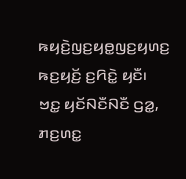ꤒꤟꤢꤧ꤬ꤜꤢ꤬ꤟꤥ꤭ꤜꤢ꤬ꤟꤛꤢ꤬ ꤒꤢ꤬ꤟꤢꤩ꤬ ꤢ꤬ꤖꤢꤧ꤭ ꤟꤢꤪ꤯
ꤠꤢ꤭ ꤟꤢꤩꤡꤢꤪꤡꤢꤪ ꤞꤤ꤭, ꤊꤢ꤬ꤛꤢ꤭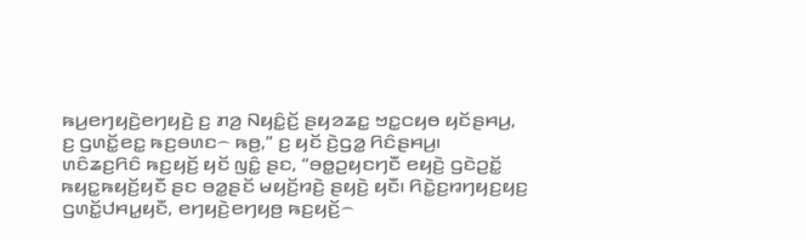ꤒꤣ꤬ꤕꤚꤟꤢꤧ꤬ꤕꤚꤟꤢꤧ꤬ ꤢ꤬ ꤊꤤ꤬ ꤡꤟꤢꤨ꤭ꤢꤩ꤬ ꤔꤟꤤꤘꤢ꤭ ꤠꤢ꤭ꤍꤟꤥ ꤟꤢꤩꤔꤌꤣ꤬, ꤢ꤬ ꤞꤛꤢꤩ꤭ꤕꤢ꤭ ꤒꤢ꤬ꤋꤛꤢ꤮ ꤒꤥ꤬,” ꤢ꤬ ꤟꤢꤩ ꤢꤧ꤬ꤞꤤ꤭ ꤖꤢꤨꤔꤌꤣ꤬꤯
ꤛꤢꤨꤘꤢ꤬ꤖꤢꤨ ꤒꤢ꤬ꤟꤢꤩ꤬ ꤟꤢꤩ ꤜꤢꤨ꤭ ꤔꤢ, “ꤋꤥ꤭ꤑꤟꤢꤚꤢꤪ ꤕꤟꤢꤧ꤬ ꤞꤢꤧꤑꤢꤩ꤭ ꤒꤟꤢ꤭ꤒꤟꤢꤩ꤬ꤟꤢꤪ ꤔꤢ ꤋꤤ꤭ꤔꤢꤩ ꤗꤟꤢꤩ꤬ꤙꤢꤧ꤬ ꤔꤟꤢꤧ꤬ ꤟꤢꤪ꤯ ꤖꤢꤧ꤭ꤢ꤬ꤙꤚꤟꤢ꤬ꤟꤢ꤬ ꤞꤛꤢꤩ꤭ꤓꤌꤣ꤭ꤟꤢꤪ, ꤕꤚꤟꤢꤧ꤬ꤕꤚꤟꤥ꤬ ꤒꤢ꤬ꤟꤢꤩ꤬꤮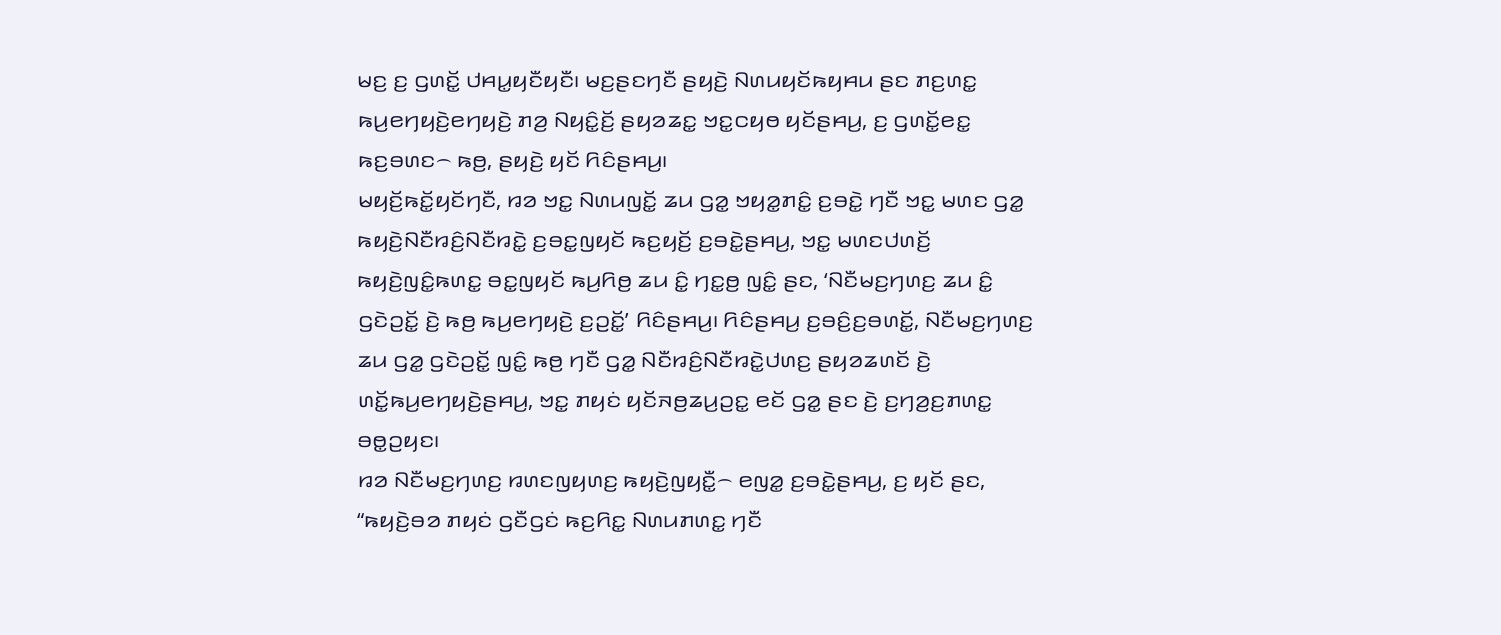ꤗꤢ꤬ ꤢ꤬ ꤞꤛꤢꤩ꤭ ꤓꤌꤣ꤭ꤟꤢꤪꤟꤢꤪ꤯ ꤗꤢ꤬ꤔꤢꤚꤢꤪ ꤔꤟꤢꤧ꤬ ꤡꤛꤣꤟꤢꤩꤒꤟꤌꤣ ꤔꤢ ꤊꤢ꤬ꤛꤢ꤭ ꤒꤣ꤬ꤕꤚꤟꤢꤧ꤬ꤕꤚꤟꤢꤧ꤬ ꤊꤤ꤬ ꤡꤟꤢꤨ꤭ꤢꤩ꤬ ꤔꤟꤤꤘꤢ꤭ ꤠꤢ꤭ꤍꤟꤥ ꤟꤢꤩꤔꤌꤣ꤬, ꤢ꤬ ꤞꤛꤢꤩ꤭ꤕꤢ꤭ ꤒꤢ꤬ꤋꤛꤢ꤮ ꤒꤥ꤬, ꤔꤟꤢꤧ꤬ ꤟꤢꤩ ꤖꤢꤨꤔꤌꤣ꤬꤯
ꤗꤟꤢꤩ꤬ꤒꤢꤩ꤭ꤟꤢꤩꤚꤢꤪ, ꤙꤤ ꤠꤢ꤭ ꤡꤛꤣꤜꤢꤩ꤭ ꤘꤣ ꤞꤤ꤭ ꤠꤟꤤ꤭ꤊꤢꤨ꤭ ꤢ꤬ꤋꤢꤧ꤭ ꤚꤢꤪ ꤠꤢ꤭ ꤗꤛꤢ ꤞꤤ꤭ ꤒꤟꤢꤧ꤬ꤡꤢꤪꤙꤢꤨ꤬ꤡꤢꤪꤙꤢꤧ꤭ ꤢ꤬ꤋꤢ꤭ꤜꤟꤢꤩ ꤒꤢ꤬ꤟꤢꤩ꤬ ꤢ꤬ꤋꤢꤧ꤭ꤔꤌꤣ꤬, ꤠꤢ꤭ ꤗꤛꤢꤓꤛꤢꤩ꤬ ꤒꤟꤢꤧ꤬ꤜꤢꤨ꤭ꤒꤛꤢ꤭ ꤋꤢ꤭ꤜꤟꤢꤩ ꤒꤣ꤬ꤖꤥ꤬ ꤘꤣ ꤢꤨ꤭ ꤚꤢ꤭ꤥ꤬ ꤜꤢꤨ꤭ ꤔꤢ, ‘ꤡꤢꤪꤗꤢ꤬ꤚꤛꤢ꤬ ꤘꤣ ꤢꤨ꤭ ꤞꤢꤧꤑꤢꤩ꤭ ꤢꤧ꤬ ꤒꤥ꤬ ꤒꤣ꤬ꤕꤚꤟꤢꤧ꤬ ꤢ꤬ꤑꤢꤩ꤭’ ꤖꤢꤨꤔꤌꤣ꤬꤯ ꤖꤢꤨꤔꤌꤣ꤬ ꤢ꤬ꤋꤢꤨ꤬ꤢ꤬ꤋꤛꤢꤩ꤭, ꤡꤢꤪꤗꤢ꤬ꤚꤛꤢ꤬ ꤘꤣ ꤞꤤ꤭ ꤞꤢꤧꤑꤢꤩ꤭ ꤜꤢꤨ꤭ ꤒꤥ꤬ ꤚꤢꤪ ꤞꤤ꤭ ꤡꤢꤪꤙꤢꤨ꤬ꤡꤢꤪꤙꤢꤧ꤭ꤓꤛꤢ꤬ ꤔꤟꤤꤘꤛꤢꤩ ꤢꤧ꤬ ꤛꤢꤩ꤭ꤒꤣ꤬ꤕꤚꤟꤢꤧ꤬ꤔꤌꤣ꤬, ꤠꤢ꤭ ꤊꤟꤢꤦ ꤟꤢꤩꤏꤥ꤬ꤘꤣ꤬ꤑꤢ꤭ ꤕꤢꤩ ꤞꤤ꤭ ꤔꤢ ꤢꤧ꤬ ꤢ꤬ꤚꤤ꤬ꤢ꤬ꤊꤛꤢ꤭ ꤋꤥ꤭ꤑꤟꤢ꤯
ꤙꤤ ꤡꤢꤪꤗꤢ꤬ꤚꤛꤢ꤬ ꤙꤛꤢꤜꤟꤛꤢ꤬ ꤒꤟꤢꤧ꤬ꤜꤟꤢꤪ꤭꤮ ꤕꤜꤤ꤭ ꤢ꤬ꤋꤢꤧ꤭ꤔꤌꤣ꤬, ꤢ꤬ ꤟꤢꤩ ꤔꤢ, “ꤒꤟꤢꤧ꤬ꤋꤤ ꤊꤟꤢꤦ ꤞꤢꤪꤞꤢꤦ ꤒꤢ꤬ꤖꤢ꤭ ꤡꤛꤣꤊꤛꤢ꤭ ꤚꤢꤪ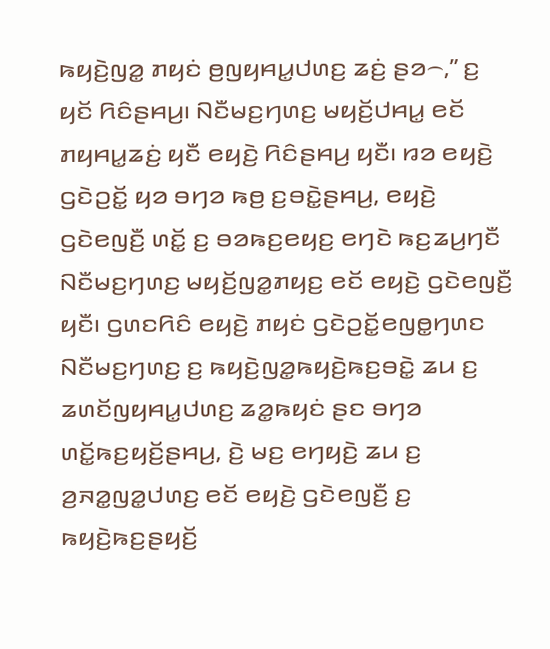ꤒꤟꤢꤧ꤬ꤜꤤ꤭ ꤊꤟꤢꤦ ꤥ꤬ꤜꤟꤌꤣ꤭ꤓꤛꤢ꤬ ꤘꤢꤦ꤬ ꤔꤤ꤮,” ꤢ꤬ ꤟꤢꤩ ꤖꤢꤨꤔꤌꤣ꤬꤯ ꤡꤢꤪꤗꤢ꤬ꤚꤛꤢ꤬ ꤗꤟꤢꤩ꤬ꤓꤌꤣ꤭ ꤕꤢꤩ ꤊꤟꤌꤣ꤭ꤘꤢꤦ꤬ ꤟꤢꤪ ꤕꤟꤢꤧ꤬ ꤖꤢꤨꤔꤌꤣ꤬ ꤟꤢꤪ꤯ ꤙꤤ ꤕꤟꤢꤧ꤬ ꤞꤢꤧꤑꤢꤩ꤭ ꤟꤤ ꤋꤚꤤ ꤒꤥ꤬ ꤢ꤬ꤋꤢꤧ꤭ꤔꤌꤣ꤬, ꤕꤟꤢꤧ꤬ ꤞꤢꤧꤕꤜꤢꤪ꤬ ꤛꤢꤩ꤭ ꤢ꤬ ꤋꤤꤒꤢ꤬ꤕꤟꤢ꤬ ꤕꤚꤢꤧ ꤒꤢ꤬ꤘꤣ꤬ꤚꤢꤪ ꤡꤢꤪꤗꤢ꤬ꤚꤛꤢ꤬ ꤗꤟꤢꤩ꤬ꤜꤤ꤭ꤊꤟꤢ꤬ ꤕꤢꤩ ꤕꤟꤢꤧ꤬ ꤞꤢꤧꤕꤜꤢꤪ꤬ ꤟꤢꤪ꤯ ꤞꤛꤢꤖꤢꤨ ꤕꤟꤢꤧ꤬ ꤊꤟꤢꤦ ꤞꤢꤧꤑꤢꤩ꤭ꤕꤜꤥ꤭ꤚꤛꤢ ꤡꤢꤪꤗꤢ꤬ꤚꤛꤢ꤬ ꤢ꤬ ꤒꤟꤢꤧ꤬ꤜꤤ꤭ꤒꤟꤢꤧ꤬ꤒꤢ꤬ꤋꤢꤧ꤭ ꤘꤣ ꤢ꤬ ꤘꤛꤢꤩꤜꤟꤌꤣ꤭ꤓꤛꤢ꤬ ꤘꤤ꤭ꤒꤟꤢꤦ ꤔꤢ ꤋꤚꤤ ꤛꤢꤩ꤭ꤒꤢ꤬ꤟꤢꤩ꤬ꤔꤌꤣ꤬, ꤢꤧ꤬ ꤗꤢ꤬ ꤕꤚꤟꤢꤧ꤬ ꤘꤣ ꤢ꤬ ꤤ꤬ꤏꤤ꤭ꤜꤤ꤭ꤓꤛꤢ꤬ ꤕꤢꤩ ꤕꤟꤢꤧ꤬ ꤞꤢꤧꤕꤜꤢꤪ꤬ ꤢ꤬ ꤒꤟꤢꤧ꤬ꤒꤢ꤬ꤔꤟꤢꤩ꤬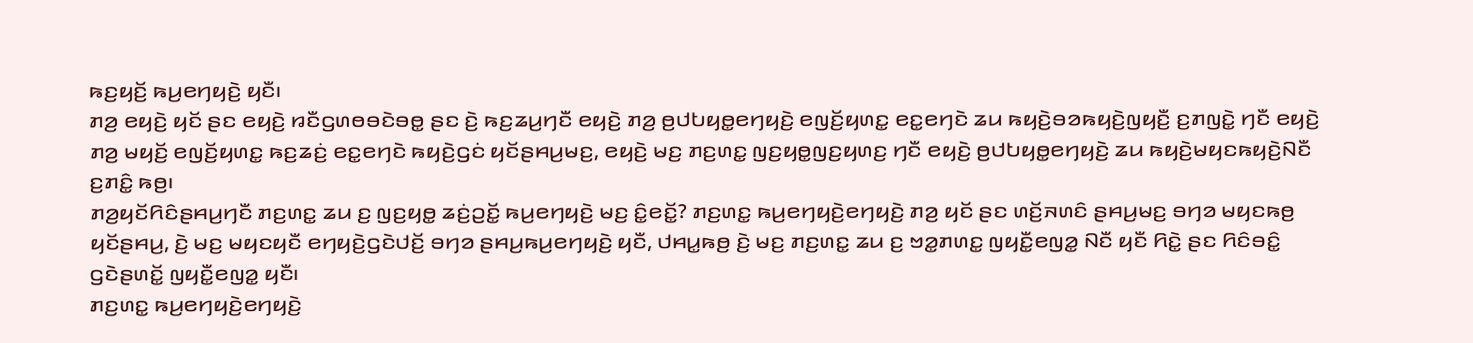ꤒꤢ꤬ꤟꤢꤩ꤬ ꤒꤣ꤬ꤕꤚꤟꤢꤧ꤬ ꤟꤢꤪ꤯
ꤊꤤ꤬ ꤕꤟꤢꤧ꤬ ꤟꤢꤩ ꤔꤢ ꤕꤟꤢꤧ꤬ ꤙꤢꤪꤞꤛꤥꤋꤢꤧꤋꤥ꤭ ꤔꤢ ꤢꤧ꤬ ꤒꤢ꤬ꤘꤣ꤬ꤚꤢꤪ ꤕꤟꤢꤧ꤬ ꤊꤤ꤬ ꤥ꤬ꤓꤝꤟꤥ꤭ꤕꤚꤟꤢꤧ꤬ ꤕꤜꤢꤩ꤬ꤟꤛꤢ꤭ ꤕꤢ꤭ꤕꤚꤢꤧ ꤘꤣ ꤒꤟꤢꤧ꤬ꤋꤤꤒꤟꤢꤧ꤬ꤜꤟꤢꤪ꤬ ꤢ꤬ꤊꤜꤢꤧ꤭ ꤚꤢꤪ ꤕꤟꤢꤧ꤬ ꤊꤤ꤬ ꤗꤟꤢꤩ꤬ ꤕꤜꤢꤩ꤬ꤟꤛꤢ꤭ ꤒꤢ꤬ꤘꤢꤦ꤬ ꤕꤢ꤭ꤕꤚꤢꤧ ꤒꤟꤢꤧ꤬ꤞꤢꤦ ꤟꤢꤩꤔꤌꤣ꤬ꤗꤢ꤬, ꤕꤟꤢꤧ꤬ ꤗꤢ꤬ ꤊꤢ꤬ꤛꤢ꤭ ꤜꤢ꤬ꤟꤥ꤭ꤜꤢ꤬ꤟꤛꤢ꤬ ꤚꤢꤪ ꤕꤟꤢꤧ꤬ ꤥ꤬ꤓꤝꤟꤥ꤭ꤕꤚꤟꤢꤧ꤬ ꤘꤣ ꤒꤟꤢꤧ꤬ꤗꤟꤢꤒꤟꤢꤧ꤬ꤡꤢꤪ ꤢ꤬ꤊꤢꤨ꤭ ꤒꤥ꤬꤯
ꤊꤤ꤬ꤟꤢꤩꤖꤢꤨꤔꤌꤣ꤬ꤚꤢꤪ ꤊꤢ꤬ꤛꤢ꤭ ꤘꤣ ꤢ꤬ ꤜꤢ꤬ꤟꤥ꤭ ꤘꤢꤦ꤬ꤑꤢꤩ꤭ ꤒꤣ꤬ꤕꤚꤟꤢꤧ꤬ ꤗꤢ꤬ ꤢꤨ꤭ꤕꤢꤩ꤭? ꤊꤢ꤬ꤛꤢ꤭ ꤒꤣ꤬ꤕꤚꤟꤢꤧ꤬ꤕꤚꤟꤢꤧ꤬ ꤊꤤ꤬ ꤟꤢꤩ ꤔꤢ ꤛꤢꤩ꤬ꤏꤛꤢꤨ ꤔꤌꤣ꤬ꤗꤢ꤬ ꤋꤚꤤ ꤗꤟꤢꤒꤥ꤬ ꤟꤢꤩꤔꤌꤣ꤬, ꤢꤧ꤬ ꤗꤢ꤬ ꤗꤟꤢꤟꤢꤪ ꤕꤚꤟꤢꤧ꤬ꤞꤢꤧꤓꤢꤩ꤬ ꤋꤚꤤ ꤔꤌꤣ꤬ꤒꤣ꤬ꤕꤚꤟꤢꤧ꤬ ꤟꤢꤪ, ꤓꤌꤣ꤭ꤒꤥ꤬ ꤢꤧ꤬ ꤗꤢ꤬ ꤊꤢ꤬ꤛꤢ꤭ ꤘꤣ ꤢ꤬ ꤠꤤ꤭ꤊꤛꤢ꤭ ꤜꤟꤢꤪ꤭ꤕꤜꤤ꤭ ꤡꤢꤪ ꤟꤢꤪ ꤖꤢꤧ꤭ ꤔꤢ ꤖꤢꤨꤋꤢꤨ꤭ ꤞꤢꤧꤔꤛꤢꤩ꤭ ꤜꤟꤢꤪ꤭ꤕꤜꤤ꤭ ꤟꤢꤪ꤯
ꤊꤢ꤬ꤛꤢ꤭ ꤒꤣ꤬ꤕꤚꤟꤢꤧ꤬ꤕꤚꤟꤢꤧ꤬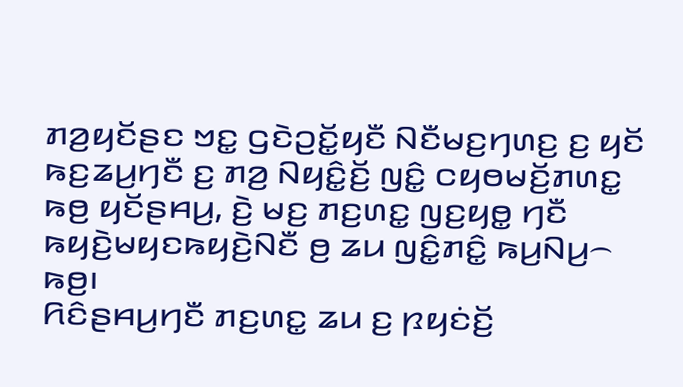ꤊꤤ꤬ꤟꤢꤩꤔꤢ ꤠꤢ꤭ ꤞꤢꤧꤑꤢꤩ꤭ꤟꤢꤪ ꤡꤢꤪꤗꤢ꤬ꤚꤛꤢ꤬ ꤢ꤬ ꤟꤢꤩ ꤒꤢ꤬ꤘꤣ꤬ꤚꤢꤪ ꤢ꤬ ꤊꤤ꤬ ꤡꤟꤢꤨ꤭ꤢꤩ꤬ ꤜꤢꤨ꤭ ꤍꤟꤥꤗꤢꤩ꤬ꤊꤛꤢ꤭ ꤒꤥ꤬ ꤟꤢꤩꤔꤌꤣ꤬, ꤢꤧ꤬ ꤗꤢ꤬ ꤊꤢ꤬ꤛꤢ꤭ ꤜꤢ꤬ꤟꤥ꤭ ꤚꤢꤪ ꤒꤟꤢꤧ꤬ꤗꤟꤢꤒꤟꤢꤧ꤬ꤡꤢꤪ ꤥ꤬ ꤘꤣ ꤜꤢꤨ꤭ꤊꤢꤨ꤭ ꤒꤣ꤬ꤡꤣ꤬꤮ ꤒꤥ꤬꤯
ꤖꤢꤨꤔꤌꤣ꤬ꤚꤢꤪ ꤊꤢ꤬ꤛꤢ꤭ ꤘꤣ ꤢ꤬ ꤐꤟꤢꤦꤢꤩ꤬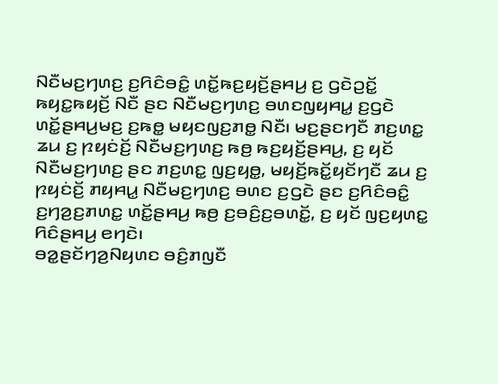ꤡꤢꤪꤗꤢ꤬ꤚꤛꤢ꤬ ꤢ꤬ꤖꤢꤨꤋꤢꤨ꤭ ꤛꤢꤩ꤭ꤒꤢ꤬ꤟꤢꤩ꤬ꤔꤌꤣ꤬ ꤢ꤬ ꤞꤢꤧꤑꤢꤩ꤭ ꤒꤟꤢ꤭ꤒꤟꤢꤩ꤬ ꤡꤢꤪ ꤔꤢ ꤡꤢꤪꤗꤢ꤬ꤚꤛꤢ꤬ ꤋꤛꤢꤜꤟꤌꤣ꤭ ꤢ꤬ꤞꤢꤧ ꤛꤢꤩ꤭ꤔꤌꤣ꤬ꤗꤢ꤬ ꤢ꤬ꤒꤥ꤭ ꤗꤟꤢꤜꤢ꤬ꤊꤥ꤭ ꤡꤢꤪ꤯ ꤗꤢ꤬ꤔꤢꤚꤢꤪ ꤊꤢ꤬ꤛꤢ꤭ ꤘꤣ ꤢ꤬ ꤐꤟꤢꤦꤢꤩ꤬ ꤡꤢꤪꤗꤢ꤬ꤚꤛꤢ꤬ ꤒꤥ꤬ ꤒꤢ꤬ꤟꤢꤩ꤬ꤔꤌꤣ꤬, ꤢ꤬ ꤟꤢꤩ ꤡꤢꤪꤗꤢ꤬ꤚꤛꤢ꤬ ꤔꤢ ꤊꤢ꤬ꤛꤢ꤭ ꤜꤢ꤬ꤟꤥ꤭, ꤗꤟꤢꤩ꤬ꤒꤢꤩ꤭ꤟꤢꤩꤚꤢꤪ ꤘꤣ ꤢ꤬ ꤐꤟꤢꤦꤢꤩ꤬ ꤊꤟꤌꤣ꤭ ꤡꤢꤪꤗꤢ꤬ꤚꤛꤢ꤬ ꤋꤛꤢ ꤢ꤬ꤞꤢꤧ ꤔꤢ ꤢ꤬ꤖꤢꤨꤋꤢꤨ꤭ ꤢ꤬ꤚꤤ꤬ꤢ꤬ꤊꤛꤢ꤭ ꤛꤢꤩ꤭ꤔꤌꤣ꤬ ꤒꤥ꤬ ꤢ꤬ꤋꤢꤨ꤬ꤢ꤬ꤋꤛꤢꤩ꤭, ꤢ꤬ ꤟꤢꤩ ꤜꤢ꤬ꤟꤛꤢ꤭ ꤖꤢꤨꤔꤌꤣ꤬ ꤕꤚꤢꤧ꤯
ꤋꤤ꤭ꤔꤢꤩꤚꤤ꤬ꤡꤟꤛꤢ ꤋꤢꤨ꤬ꤊꤜꤢꤪ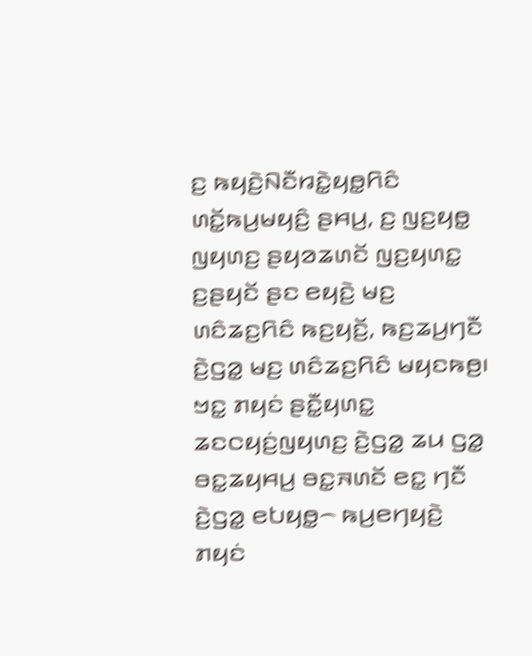ꤢ꤬ ꤒꤟꤢꤧ꤬ꤡꤢꤪꤙꤢꤧ꤭ꤟꤥ꤭ꤖꤢꤨ ꤛꤢꤩ꤭ꤒꤣ꤬ꤗꤟꤢꤨ꤬ ꤔꤌꤣ꤬, ꤢ꤬ ꤜꤢ꤬ꤟꤥ꤭ ꤜꤟꤛꤢ꤬ ꤔꤟꤤꤘꤛꤢꤩ ꤜꤢ꤬ꤟꤛꤢ꤭ ꤢ꤬ꤔꤟꤢꤩ ꤔꤢ ꤕꤟꤢꤧ꤬ ꤗꤢ꤬ ꤛꤢꤨꤘꤢ꤬ꤖꤢꤨ ꤒꤢ꤬ꤟꤢꤩ꤬, ꤒꤢ꤬ꤘꤣ꤬ꤚꤢꤪ ꤢꤧ꤬ꤞꤤ꤭ ꤗꤢ꤬ ꤛꤢꤨꤘꤢ꤬ꤖꤢꤨ ꤗꤟꤢꤒꤥ꤬꤯ ꤠꤢ꤭ ꤊꤟꤢꤦ ꤔꤢꤪ꤭ꤟꤛꤢ꤭ ꤘꤢꤍꤟꤢꤦ꤬ꤜꤟꤛꤢ꤬ ꤢꤧ꤬ꤞꤤ꤭ ꤘꤣ ꤞꤤ꤭ ꤋꤢ꤭ꤘꤟꤌꤣ꤬ ꤋꤢ꤭ꤏꤛꤢꤩ ꤕꤢ꤭ ꤚꤢꤪ ꤢꤧ꤬ꤞꤤ꤭ ꤕꤝꤟꤥ꤭꤮ ꤒꤣ꤬ꤕꤚꤟꤢꤧ꤬ ꤊꤟꤢꤦ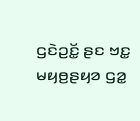ꤞꤢꤧꤑꤢꤩ꤭ ꤔꤢ ꤠꤢ꤭ ꤗꤟꤥ꤬ꤔꤟꤤ ꤞꤤ꤭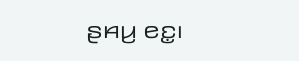ꤔꤌꤣ꤬ ꤕꤢ꤭꤯